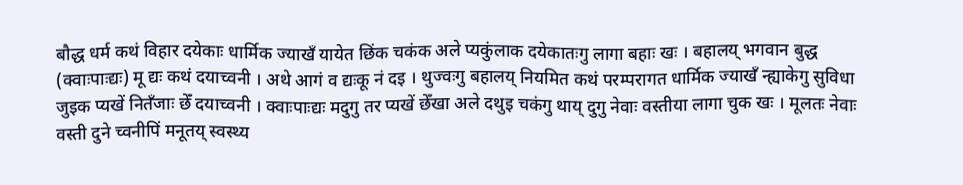बौद्ध धर्म कथं विहार दयेकाः धार्मिक ज्याखँ यायेत छिंक चकंक अले प्यकुंलाक दयेकातःगु लागा बहाः खः । बहालय् भगवान बुद्ध (क्वाःपाःद्यः) मू द्यः कथं दयाच्वनी । अथे आगं व द्यःकू नं दइ । थुज्वःगु बहालय् नियमित कथं परम्परागत धार्मिक ज्याखँ न्ह्याकेगु सुविधा जुइक प्यखें नितँजाः छेँ दयाच्वनी । क्वाःपाःद्यः मदुगु तर प्यखें छेँखा अले दथुइ चकंगु थाय् दुगु नेवाः वस्तीया लागा चुक खः । मूलतः नेवाः वस्ती दुने च्वनीपिं मनूतय् स्वस्थ्य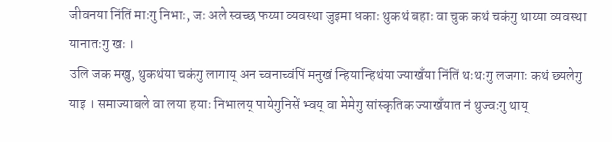जीवनया निंतिं माःगु निभाः, जः अले स्वच्छ फय्या व्यवस्था जुइमा धकाः थुकथं बहाः वा चुक कथं चकंगु थाय्या व्यवस्था यानातःगु खः ।
उलि जक मखु, थुकथंया चकंगु लागाय् अन च्वनाच्वंपिं मनुखं न्हियान्हिथंया ज्याखँया निंतिं थःथःगु लजगाः कथं छ्यलेगु याइ । समाज्याबले वा लया हयाः निभालय् पायेगुनिसें भ्वय् वा मेमेगु सांस्कृतिक ज्याखँयात नं थुज्वःगु थाय्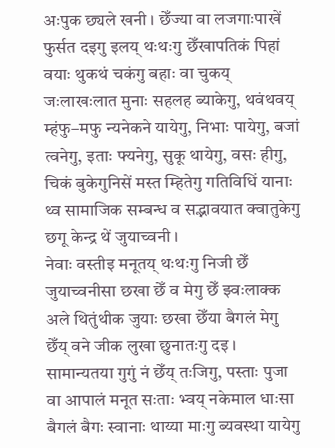अःपुक छ्यले खनी । छेँज्या वा लजगाःपाखें फुर्सत दइगु इलय् थःथःगु छेँखापतिकं पिहां वयाः थुकथं चकंगु बहाः वा चुकय् जःलाखःलात मुनाः सहलह ब्याकेगु, थवंथवय् म्हंफु–मफु न्यनेकने यायेगु, निभाः पायेगु, बजां त्वनेगु, इताः फ्यनेगु, सुकू थायेगु, वसः हीगु, चिकं बुकेगुनिसें मस्त म्हितेगु गतिविधिं यानाः थ्व सामाजिक सम्बन्ध व सद्भावयात क्वातुकेगु छगू केन्द्र थें जुयाच्वनी ।
नेवाः वस्तीइ मनूतय् थःथःगु निजी छेँ जुयाच्वनीसा छखा छेँ व मेगु छेँ झ्वःलाक्क अले थितुंथीक जुयाः छखा छेँया बैगलं मेगु छेँय् वने जीक लुखा छुनातःगु दइ । सामान्यतया गुगुं नं छेँय् तःजिगु, पस्ताः पुजा वा आपालं मनूत सःताः भ्वय् नकेमाल धाःसा बैगलं बैगः स्वानाः थाय्या माःगु ब्यवस्था यायेगु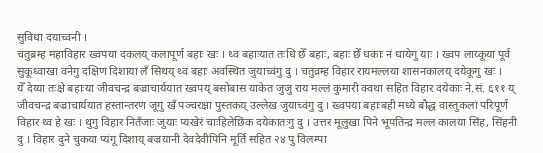सुविधा दयाच्वनी ।
चतुब्रम्ह महाविहार ख्वपया दकलय् कलापूर्ण बहाः खः । थ्व बहाःयात तःधि छेँ बहाः, बहाः छेँ धकाः नं धायेगु याः । ख्वप लाय्कूया पूर्व सुकूध्वाखा वनेगु दक्षिण दिशाया लँ सिथय् थ्व बहाः अवस्थित जुयाच्वंगु दु । चतुव्रम्ह विहार रायमल्लया शासनकालय् दयेकूगु खः ।
येँ देय्या तःक्षे बहाःया जीवचन्द्र बज्राचार्ययात ख्वपय् बसोबास याकेत जुजु राय मल्लं कुमारी क्वथा सहित विहार दयेकाः ने.सं. ६११ य् जीवचन्द्र बज्राचार्ययात हस्तान्तरण जूगु खँ पञ्चरक्षा पुस्तकय् उल्लेख जुयाच्वंगु दु । ख्वपया बहाःबही मध्ये बौद्ध वास्तुकलां परिपूर्ण विहार थ्व हे खः । थुगु विहार नितँजाः जुयाः प्यखेरं चाःहिलेछिंक दयेकातःगु दु । उत्तर मूलुखा पिने भूपतिन्द्र मल्ल कालया सिंह, सिंहनी दु । विहार दुने चुकया प्यंगू दिशाय् बज्रयानी देवदेवीपिनि मूर्ति सहित २४ पु विलम्पा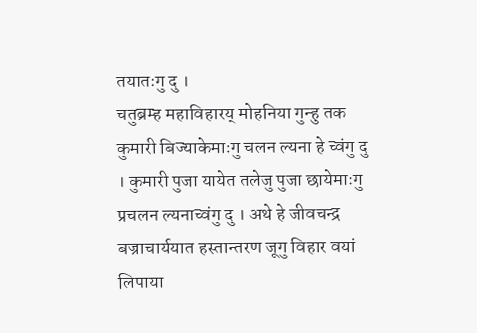तयातःगु दु ।
चतुब्रम्ह महाविहारय् मोहनिया गुन्हु तक कुमारी बिज्याकेमाःगु चलन ल्यना हे च्वंगु दु । कुमारी पुजा यायेत तलेजु पुजा छायेमाःगु प्रचलन ल्यनाच्वंगु दु । अथे हे जीवचन्द्र बज्राचार्ययात हस्तान्तरण जूगु विहार वयां लिपाया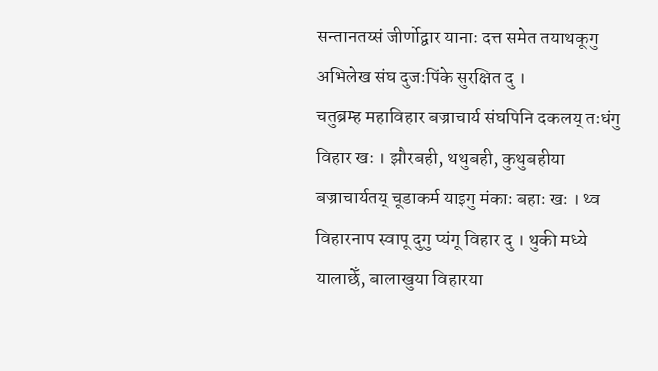सन्तानतय्सं जीर्णोद्वार यानाः दत्त समेत तयाथकूगु अभिलेख संघ दुजःपिंके सुरक्षित दु ।
चतुब्रम्ह महाविहार बज्राचार्य संघपिनि दकलय् तःधंगु विहार खः । झौरबही, थथुबही, कुथुबहीया बज्राचार्यतय् चूडाकर्म याइगु मंकाः बहाः खः । थ्व विहारनाप स्वापू दुगु प्यंगू विहार दु । थुकी मध्ये यालाछेँ, बालाखुया विहारया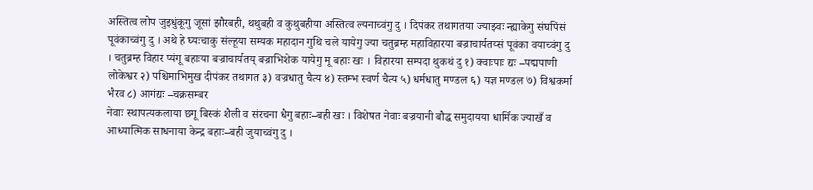अस्तित्व लोप जुइधुंकूगु जूसां झौरबही, थथुबही व कुथुबहीया अस्तित्व ल्यनाच्वंगु दु । दिपंकर तथागतया ज्याझ्वः न्ह्याकेगु संघपिंसं पूवंकाच्वंगु दु । अथे हे घ्यःचाकु संल्हूया सम्यक महादान गुथि चले यायेगु ज्या चतुब्रम्ह महाविहारया बज्राचार्यतय्सं पूवंका वयाच्वंगु दु । चतुब्रम्ह विहार प्यंगू बहाःया बज्राचार्यतय् बज्राभिशेक यायेगु मू बहाः खः । विहारया सम्पदा थुकथं दु १) क्वाःपाः द्यः –पद्मपाणी लोकेश्वर २) पश्चिमाभिमुख दीपंकर तथागत ३) वज्रधातु चैत्य ४) स्तम्भ स्वर्ण चैत्य ५) धर्मधातु मण्डल ६) यज्ञ मण्डल ७) विश्वकर्मा भैरव ८) आगंद्यः –चक्रसम्बर
नेवाः स्थापत्यकलाया छगू बिस्कं शैली व संरचना धैगु बहाः–बही खः । विशेषत नेवाः बज्रयानी बौद्ध समुदायया धार्मिक ज्याखँ व आध्यात्मिक साधनाया केन्द्र बहाः–बही जुयाच्वंगु दु ।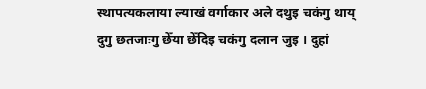स्थापत्यकलाया ल्याखं वर्गाकार अले दथुइ चकंगु थाय् दुगु छतजाःगु छेँया छेँदिइ चकंगु दलान जुइ । दुहां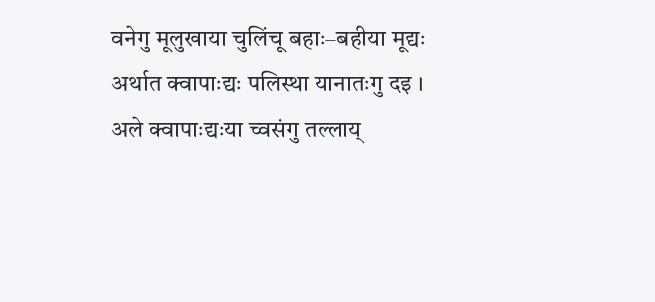वनेगु मूलुखाया चुलिंचू बहाः–बहीया मूद्यः अर्थात क्वापाःद्यः पलिस्था यानातःगु दइ । अले क्वापाःद्यःया च्वसंगु तल्लाय्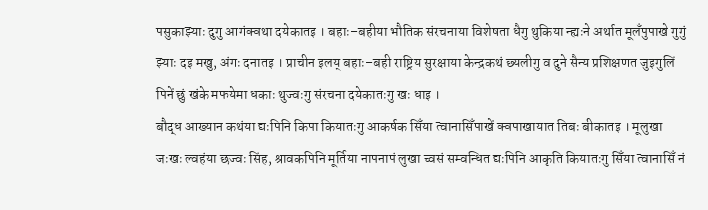पसुकाझ्याः दुगु आगंक्वथा दयेकातइ । बहाः–बहीया भौतिक संरचनाया विशेषता धैगु थुकिया न्ह्यःने अर्थात मूलँपुपाखे गुगुं झ्याः दइ मखु, अंगः दनातइ । प्राचीन इलय् बहाः–बही राष्ट्रिय सुरक्षाया केन्द्रकथं छ्यलीगु व दुने सैन्य प्रशिक्षणत जुइगुलिं पिनें छुं खंके मफयेमा धकाः थुज्वःगु संरचना दयेकातःगु खः धाइ ।
बौद्ध आख्यान कथंया द्यःपिनि किपा कियातःगु आकर्षक सिँया त्वानासिँपाखें क्वपाखायात तिबः बीकातइ । मूलुखा जःखः ल्वहंया छज्वः सिंह, श्रावकपिनि मूर्तिया नापनापं लुखा च्वसं सम्वन्धित द्यःपिनि आकृति कियातःगु सिँया त्वानासिँ नं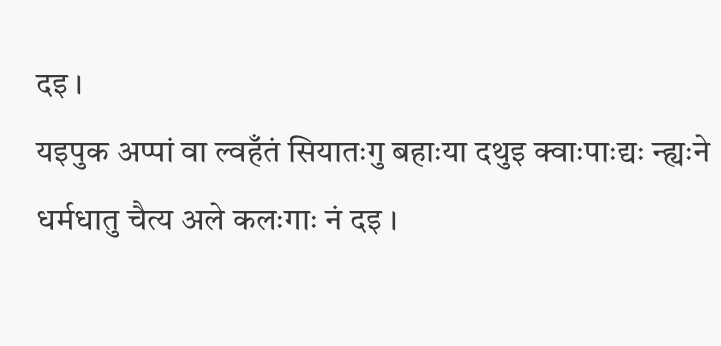दइ ।
यइपुक अप्पां वा ल्वहँतं सियातःगु बहाःया दथुइ क्वाःपाःद्यः न्ह्यःने धर्मधातु चैत्य अले कलःगाः नं दइ ।